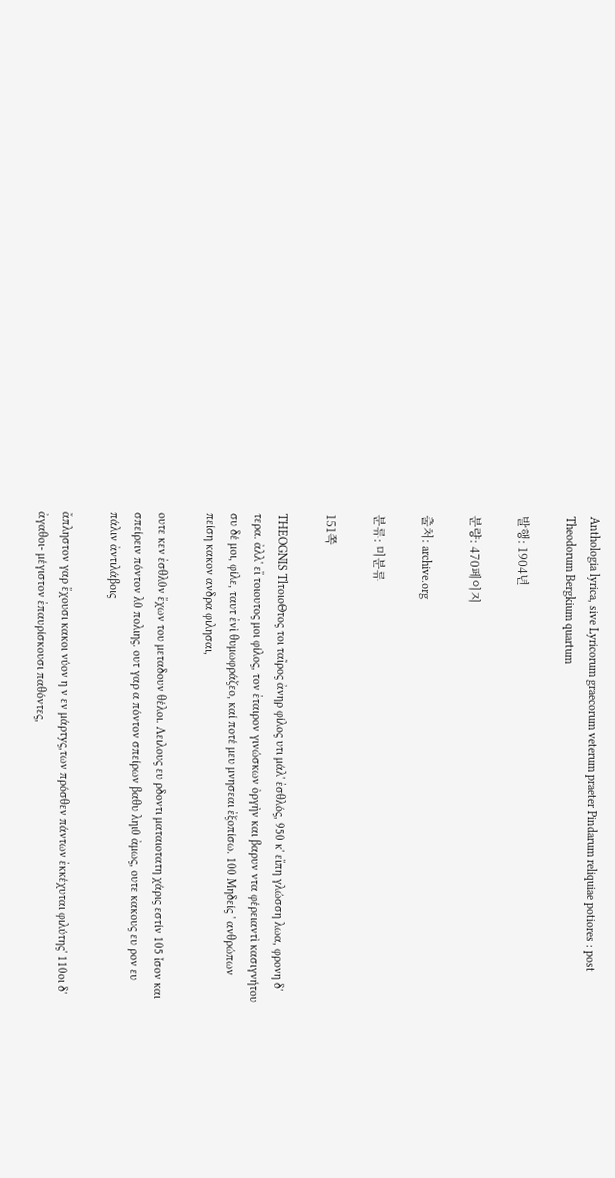Anthologia lyrica, sive Lyricorum graecorum veterum praeter Pindarum reliquiae potiores : post Theodorum Bergkium quartum

발행: 1904년

분량: 470페이지

출처: archive.org

분류: 미분류

151쪽

THEOGNIS TlτοιοΘτος τοι ταῖρος ἀνηρ φίλος υτι μάλ' ἐσθλός, 950 κ' εἴπη γλώσση λωα, φρονη δ' τερα. ἀλλ' εἴ τοιουτος μοι φίλος, τον ἐταιρον γινώσκων ὀργὴν και βαρυν ντα φέρειαντὶ κασιγνήτου συ δέ μοι, φίλε, ταυτ ἐνὶ θυμωφράζεο, καί ποτέ μευ μνησεαι ἐξοπίσω. 100 Μηδείς ' ανθρώπων πείση κακον ανδρα φιλησαι,

ουτε κεν ἐσθλ0ν ἔχων του μεταδουν θέλοι. Λειλους ευ ρδοντι ματαιοτατη χάρις εστίν 105 ἶσον και σπείρειν πόντον λ0 πολιης. ουτ γαρ α πόντον σπείρων βαθυ ληι0 ἀμως, ουτε κακους ευ ρον ευ πάλιν ἀντιλάβοις

ἄπληστον γαρ ἔχουσι κακοι νύον η ν εν μάρτyς,των πρόσθεν πάντων ἐκκέχυται φιλύτης' 110οι δ' ἀγαθοι- μέγιστον ἐπαυρίσκουσι παθόντες,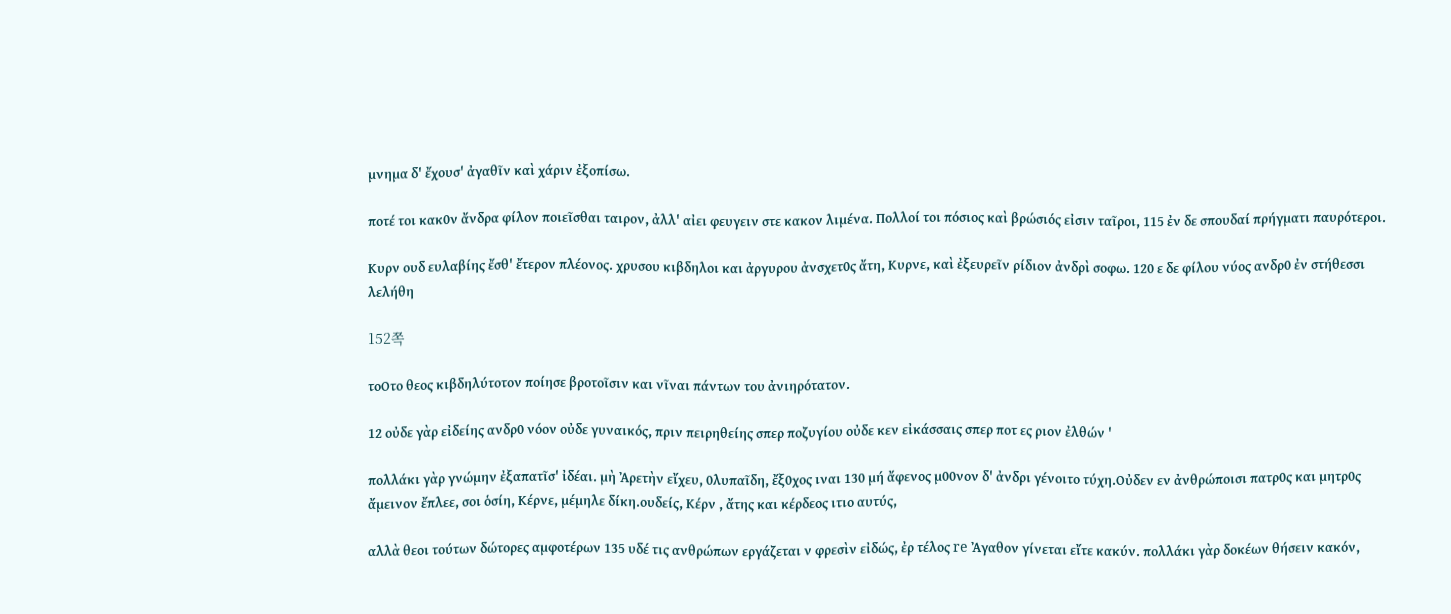μνημα δ' ἔχουσ' ἀγαθῖν καὶ χάριν ἐξοπίσω.

ποτέ τοι κακ0ν ἄνδρα φίλον ποιεῖσθαι ταιρον, ἀλλ' αἰει φευγειν στε κακον λιμένα. Πολλοί τοι πόσιος καὶ βρώσιός εἰσιν ταῖροι, 115 ἐν δε σπουδαί πρήγματι παυρότεροι.

Κυρν ουδ ευλαβίης ἔσθ' ἔτερον πλέονος. χρυσου κιβδηλοι και ἀργυρου ἀνσχετ0ς ἄτη, Κυρνε, καὶ ἐξευρεῖν ρίδιον ἀνδρὶ σοφω. 120 ε δε φίλου νύος ανδρ0 ἐν στήθεσσι λελήθη

152쪽

τοOτο θεος κιβδηλύτοτον ποίησε βροτοῖσιν και νῖναι πάντων του ἀνιηρότατον.

12 οὐδε γὰρ εἰδείης ανδρ0 νόον οὐδε γυναικός, πριν πειρηθείης σπερ ποζυγίου οὐδε κεν εἰκάσσαις σπερ ποτ ες ριον ἐλθών '

πολλάκι γὰρ γνώμην ἐξαπατῖσ' ἰδέαι. μὴ Ἀρετὴν εἴχευ, 0λυπαῖδη, ἔξ0χος ιναι 130 μή ἄφενος μ00νον δ' ἀνδρι γένοιτο τύχη.Οὐδεν εν ἀνθρώποισι πατρ0ς και μητρ0ς ἄμεινον ἔπλεε, σοι ὁσίη, Κέρνε, μέμηλε δίκη.ουδείς, Κέρν , ἄτης και κέρδεος ιτιο αυτύς,

αλλὰ θεοι τούτων δώτορες αμφοτέρων 135 υδέ τις ανθρώπων εργάζεται ν φρεσὶν εἰδώς, ἐρ τέλος re Ἀγαθον γίνεται εἴτε κακύν. πολλάκι γὰρ δοκέων θήσειν κακόν,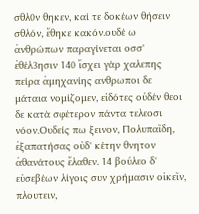σθλ0ν θηκεν, καί τε δοκέων θήσειν σθλόν, ἔθηκε κακόν.oυδέ ω ἀνθρώπων παραγίνεται οσσ' ἐθέλ3ησιν 140 ἴσχει γὰρ χαλεπης πείρα ἀμηχανίης ανθρωποι δε μάταια νομίζομεν, εἰδότες οὐδέν θεοι δε κατὰ σφέτερον πάντα τελεοσι νόον.Ουδείς πω ξεινον, Πολυπαῖδη, ἐξαπατήσας οὐδ' κέτην θνητον ἀθανάτους ἔλαθεν. 14 βούλεο δ' εὐσεβέων λίγοις συν χρήμασιν οἰκεῖν, πλουτειν,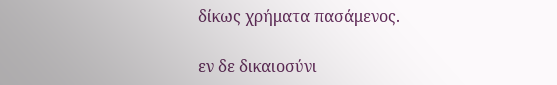δίκως χρήματα πασάμενος.

εν δε δικαιοσύνι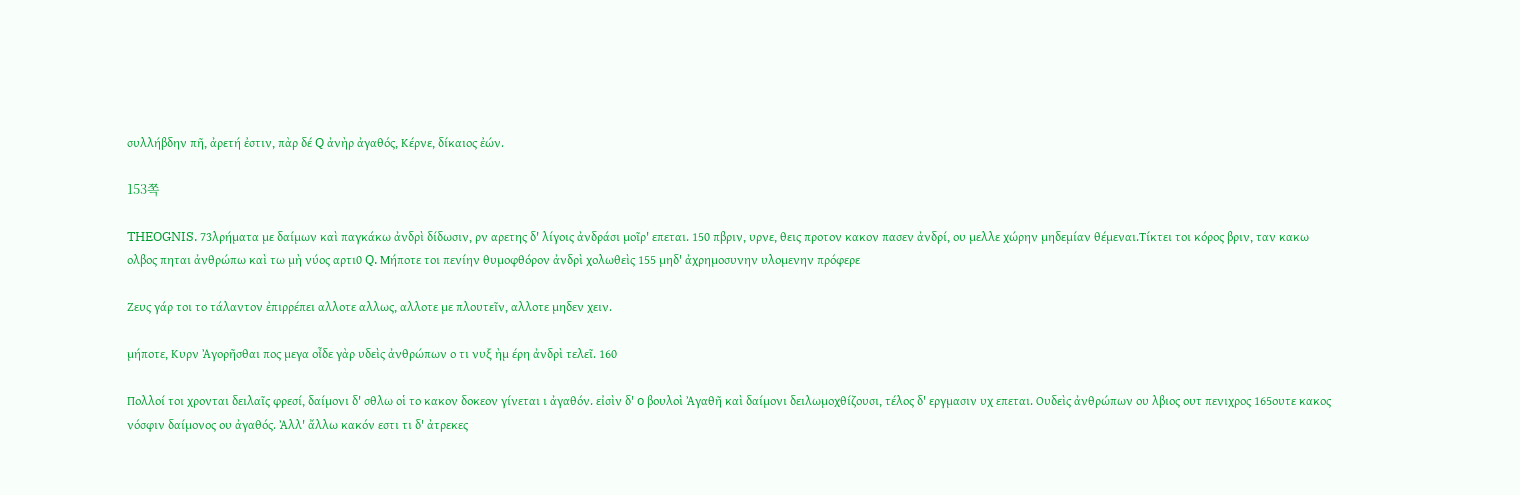συλλήβδην πῆ, ἀρετή ἐστιν, πὰρ δέ Q ἀνὴρ ἀγαθός, Κέρνε, δίκαιος ἐών.

153쪽

THEOGNIS. 73λρήματα με δαίμων καὶ παγκάκω ἀνδρὶ δίδωσιν, ρν αρετης δ' λίγοις ἀνδράσι μοῖρ' επεται. 150 πβριν, υρνε, θεις προτον κακον πασεν ἀνδρί, ου μελλε χώρην μηδεμίαν θέμεναι.Tίκτει τοι κόρος βριν, ταν κακω ολβος πηται ἀνθρώπω καὶ τω μὴ νύος αρτι0 Q. Μήποτε τοι πενίην θυμοφθόρον ἀνδρὶ χολωθεὶς 155 μηδ' ἀχρημοσυνην υλομενην πρόφερε

Ζευς γάρ τοι το τάλαντον ἐπιρρέπει αλλοτε αλλως, αλλοτε με πλουτεῖν, αλλοτε μηδεν χειν.

μήποτε, Κυρν Ἀγορῆσθαι πος μεγα οἶδε γὰρ υδεὶς ἀνθρώπων ο τι νυξ ὴμ έρη ἀνδρὶ τελεῖ. 160

Πολλοί τοι χρονται δειλαῖς φρεσί, δαίμονι δ' σθλω οἱ το κακον δοκεον γίνεται ι ἀγαθόν. εἰσὶν δ' o βουλοὶ Ἀγαθῆ καὶ δαίμονι δειλωμοχθίζουσι, τέλος δ' εργμασιν υχ επεται. Ουδεὶς ἀνθρώπων ου λβιος ουτ πενιχρος 165ουτε κακος νόσφιν δαίμονος ου ἀγαθός. Ἀλλ' ἄλλω κακόν εστι τι δ' ἀτρεκες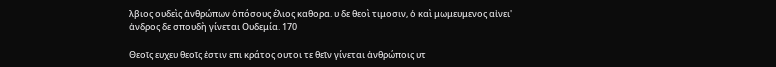λβιος ουδεὶς ἀνθρώπων ὁπόσους έλιος καθορα. υ δε θεοὶ τιμοσιν, ὁ καὶ μωμευμενος αἰνει' ἀνδρος δε σπουδὴ γίνεται Ουδεμία. 170

Θεοῖς ευχευ θεοῖς ἐστιν επι κράτος ουτοι τε θεῖν γίνεται ἀνθρώποις υτ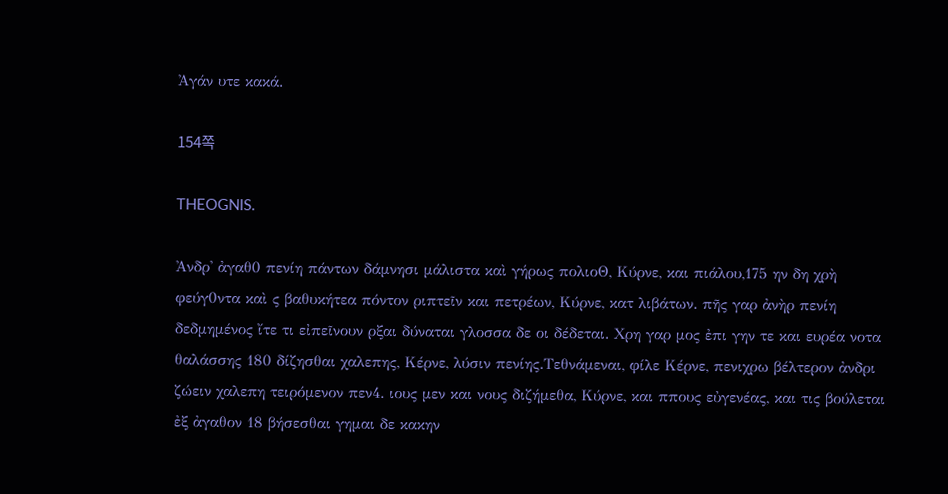Ἀγάν υτε κακά.

154쪽

THEOGNIS.

Ἀνδρ' ἀγαθ0 πενίη πάντων δάμνησι μάλιστα καὶ γήρως πολιοΘ, Κύρνε, και πιάλου,175 ην δη χρὴ φεύγ0ντα καὶ ς βαθυκήτεα πόντον ριπτεῖν και πετρέων, Κύρνε, κατ λιβάτων. πῆς γαρ ἀνὴρ πενίη δεδμημένος ἴτε τι εἰπεῖνουν ρξαι δύναται γλοσσα δε οι δέδεται. Xρη γαρ μος ἐπι γην τε και ευρέα νοτα θαλάσσης 180 δίζησθαι χαλεπης, Κέρνε, λύσιν πενίης.Tεθνάμεναι, φίλε Κέρνε, πενιχρω βέλτερον ἀνδρι ζώειν χαλεπη τειρόμενον πεν4. ιους μεν και νους διζήμεθα, Κύρνε, και ππους εὐγενέας, και τις βούλεται ἐξ ἀγαθον 18 βήσεσθαι γημαι δε κακην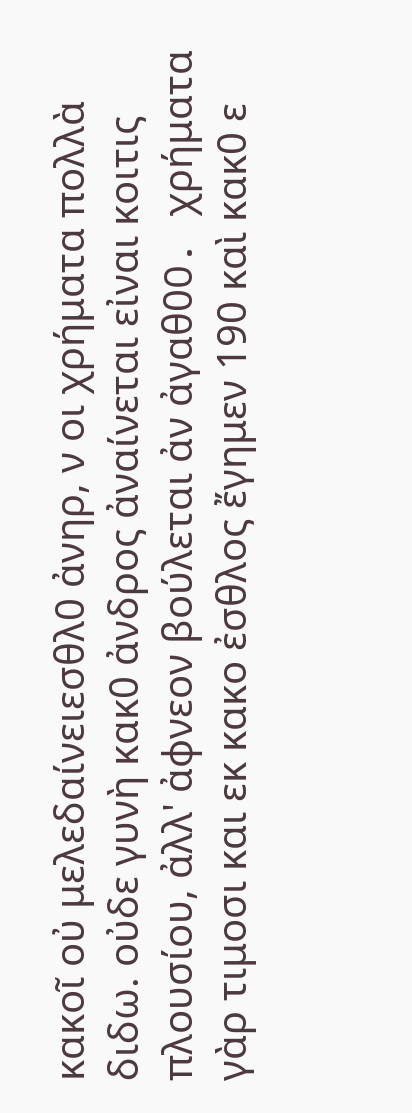κακοῖ οὐ μελεδαίνειεσθλ0 ἀνηρ, ν οι χρήματα πολλὰ διδω. οὐδε γυνὴ κακ0 ἀνδρος ἀναίνεται εἰναι κοιτις πλουσίου, ἀλλ' ἀφνεον βούλεται ἀν ἀγαθ0O. χρήματα γὰρ τιμοσι και εκ κακο ἐσθλος ἔγημεν 190 καὶ κακ0 ε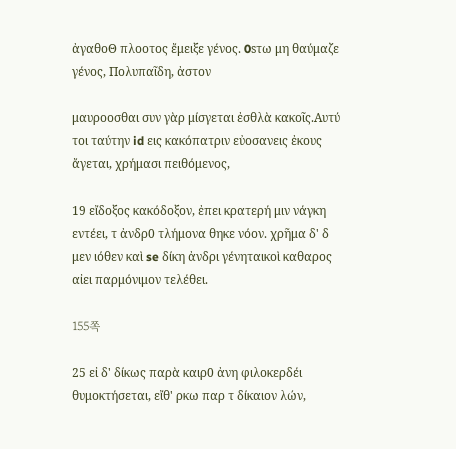ἀγαθοΘ πλοοτος ἔμειξε γένος. 0sτω μη θαύμαζε γένος, Πολυπαῖδη, ἀστον

μαυροοσθαι συν γὰρ μίσγεται ἐσθλὰ κακοῖς.Aυτύ τοι ταύτην id εις κακόπατριν εὐοσανεις ἐκους ἄγεται, χρήμασι πειθόμενος,

19 εἴδοξος κακόδοξον, ἐπει κρατερή μιν νάγκη εντέει, τ ἀνδρ0 τλήμονα θηκε νόον. χρῆμα δ' δ μεν ιόθεν καὶ se δίκη ἀνδρι γένηταικοὶ καθαρος αἰει παρμόνιμον τελέθει.

155쪽

25 εἰ δ' δίκως παρὰ καιρ0 ἀνη φιλοκερδέι θυμοκτήσεται, εἴθ' ρκω παρ τ δίκαιον λών,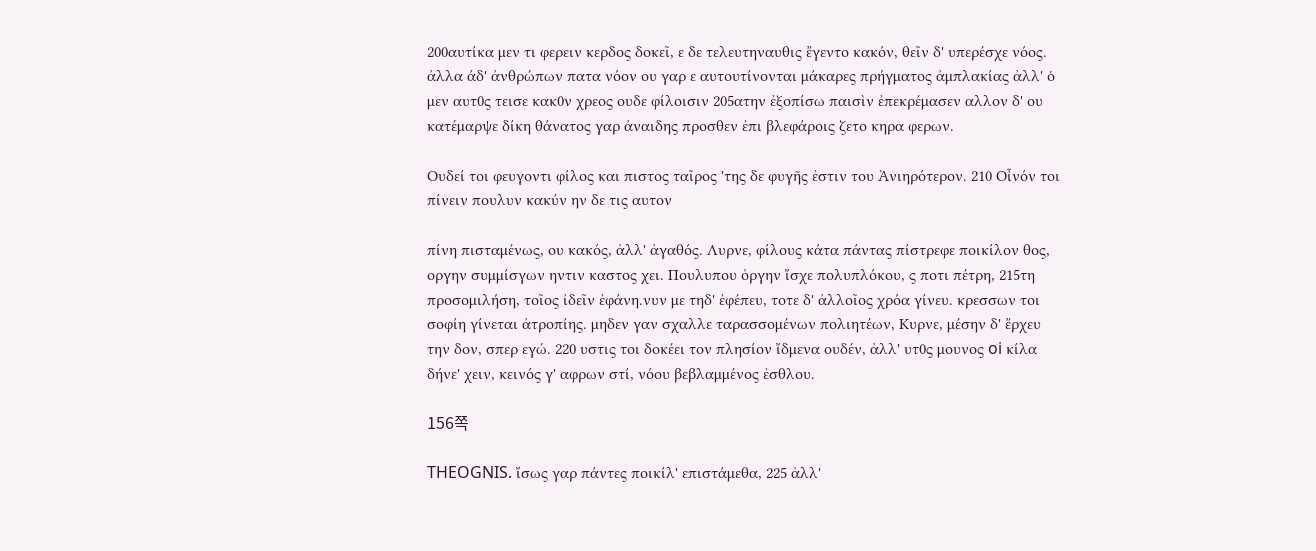200αυτίκα μεν τι φερειν κερδος δοκεῖ, ε δε τελευτηναυθις ἔγεντο κακόν, θεῖν δ' υπερέσχε νόος. ἀλλα άδ' ἀνθρώπων πατα νόον ου γαρ ε αυτουτίνονται μάκαρες πρήγματος ἀμπλακίας ἀλλ' ὁ μεν αυτ0ς τεισε κακ0ν χρεος ουδε φίλοισιν 205ατην ἐξοπίσω παισὶν ἐπεκρέμασεν αλλον δ' ου κατέμαρψε δίκη θάνατος γαρ ἀναιδης προσθεν ἐπι βλεφάροις ζετο κηρα φερων.

Ουδεί τοι φευγοντι φίλος και πιστος ταῖρος 'της δε φυγῆς ἐστιν του Ἀνιηρότερον. 210 Οἶνόν τοι πίνειν πουλυν κακύν ην δε τις αυτον

πίνη πισταμένως, ου κακός, ἀλλ' ἀγαθός. Λυρνε, φίλους κάτα πάντας πίστρεφε ποικίλον θος, οργην συμμίσγων ηντιν καστος χει. Πουλυπου ὀργην ἴσχε πολυπλόκου, ς ποτι πέτρη, 215τη προσομιλήση, τοῖος ἰδεῖν ἐφάνη.νυν με τηδ' ἐφέπευ, τοτε δ' ἀλλοῖος χρόα γίνευ. κρεσσων τοι σοφίη γίνεται ἀτροπίης. μηδεν γαν σχαλλε ταρασσομένων πολιητέων, Κυρνε, μέσην δ' ἔρχευ την δον, σπερ εγώ. 220 υστις τοι δοκέει τον πλησίον ἴδμενα ουδέν, ἀλλ' υτ0ς μουνος oi κίλα δήνε' χειν, κεινός γ' αφρων στί, νόου βεβλαμμένος ἐσθλου.

156쪽

THEOGNIS. ἴσως γαρ πάντες ποικίλ' επιστάμεθα, 225 ἀλλ'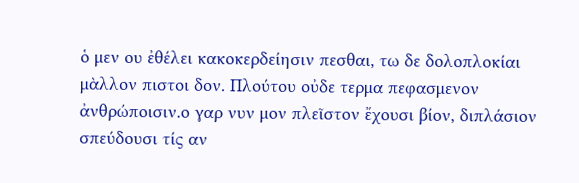ὁ μεν ου ἐθέλει κακοκερδείησιν πεσθαι, τω δε δολοπλοκίαι μὰλλον πιστοι δον. Πλούτου οὐδε τερμα πεφασμενον ἀνθρώποισιν.ο γαρ νυν μον πλεῖστον ἔχουσι βίον, διπλάσιον σπεύδουσι τίς αν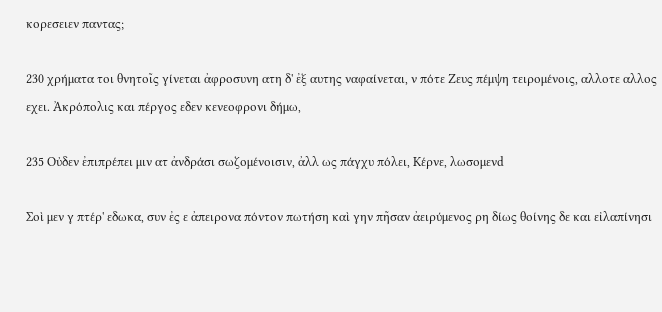κορεσειεν παντας;

230 χρήματα τοι θνητοῖς γίνεται ἀφροσυνη ατη δ' ἐξ αυτης ναφαίνεται, ν πότε Ζευς πέμψη τειρομένοις, αλλοτε αλλος εχει. Ἀκρόπολις και πέργος εδεν κενεοφρονι δήμω,

235 Οὐδεν ἐπιπρέπει μιν ατ ἀνδράσι σωζομένοισιν, ἀλλ ως πάγχυ πόλει, Κέρνε, λωσομενd

Σοὶ μεν γ πτέρ' εδωκα, συν ἐς ε ἀπειρονα πόντον πωτήση καὶ γην πῆσαν ἀειρύμενος ρη δίως θοίνης δε και εἰλαπίνησι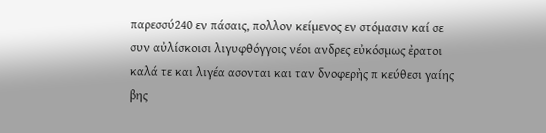παρεσσύ240 εν πάσαις, πολλον κείμενος εν στόμασιν καί σε συν αὐλίσκοισι λιγυφθόγγοις νέοι ανδρες εὐκόσμως ἐρατοι καλά τε και λιγέα ασονται και ταν δνοφερὴς π κεύθεσι γαίης βης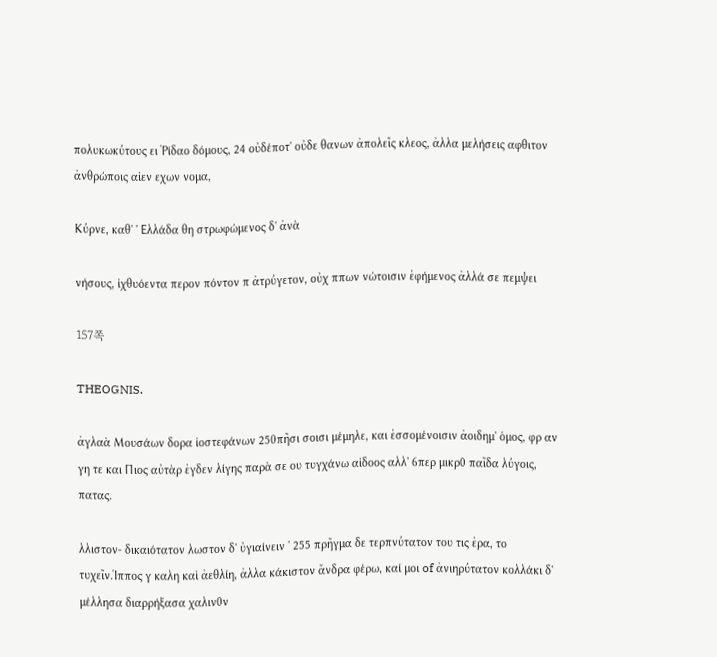πολυκωκύτους ει Ῥίδαο δόμους, 24 οὐδέποτ' οὐδε θανων ἀπολεῖς κλεος, ἀλλα μελήσεις αφθιτον ἀνθρώποις αἰεν εχων νομα,

Κύρνε, καθ' ' Ελλάδα θη στρωφώμενος δ' ἀνὰ

νήσους, ἰχθυόεντα περον πόντον π ἀτρύγετον, οὐχ ππων νώτοισιν ἐφήμενος ἀλλά σε πεμψει

157쪽

THEOGNIS.

ἀγλαὰ Μουσάων δορα ἰοστεφάνων 250πῆσι σοισι μέμηλε, και ἐσσομένοισιν ἀοιδημ' ὁμος, φρ αν γη τε και Πιος αὐτὰρ ἐγδεν λίγης παρὰ σε ου τυγχάνω αἰδοος αλλ' 6περ μικρ0 παῖδα λύγοις, πατας.

λλιστον- δικαιότατον λωστον δ' ὐγιαίνειν ' 255 πρῆγμα δε τερπνύτατον του τις ἐρα, το τυχεῖν.Ἱππος γ καλη καὶ ἀεθλίη, ἀλλα κάκιστον ἄνδρα φέρω, καί μοι of ἀνιηρύτατον κολλάκι δ' μέλλησα διαρρήξασα χαλιν0ν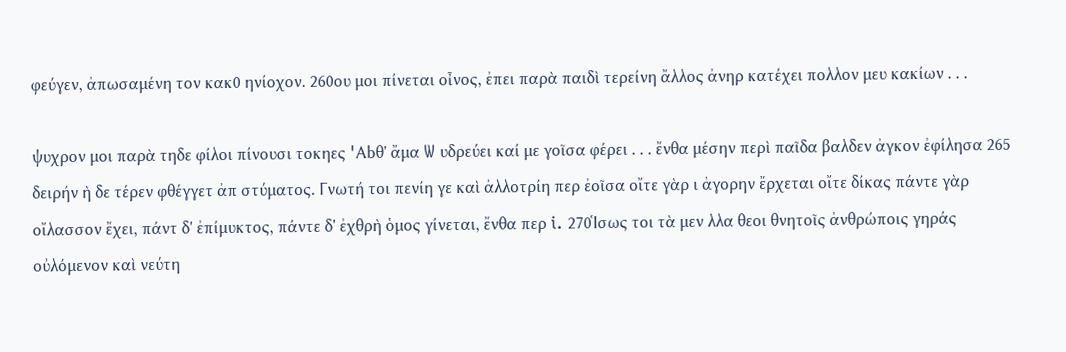φεύγεν, ἀπωσαμένη τον κακ0 ηνίοχον. 260ου μοι πίνεται οἶνος, ἐπει παρὰ παιδὶ τερείνη ἄλλος ἀνηρ κατέχει πολλον μευ κακίων . . .

ψυχρον μοι παρὰ τηδε φίλοι πίνουσι τοκηες 'Abθ' ἄμα W υδρεύει καί με γοῖσα φέρει . . . ἔνθα μέσην περὶ παῖδα βαλδεν ἀγκον ἐφίλησα 265 δειρήν ὴ δε τέρεν φθέγγετ ἀπ στύματος. Γνωτή τοι πενίη γε καὶ ἀλλοτρίη περ ἐοῖσα οἴτε γὰρ ι ἀγορην ἔρχεται οἴτε δίκας πάντε γὰρ οἴλασσον ἔχει, πάντ δ' ἐπίμυκτος, πάντε δ' ἐχθρὴ ὁμος γίνεται, ἔνθα περ i. 270Ἱσως τοι τὰ μεν λλα θεοι θνητοῖς ἀνθρώποις γηράς οὐλόμενον καὶ νεύτη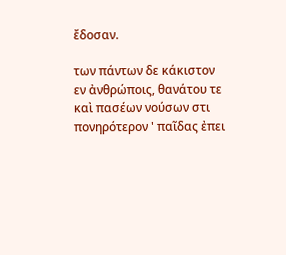ἔδοσαν.

των πάντων δε κάκιστον εν ἀνθρώποις, θανάτου τε καὶ πασέων νούσων στι πονηρότερον ' παῖδας ἐπει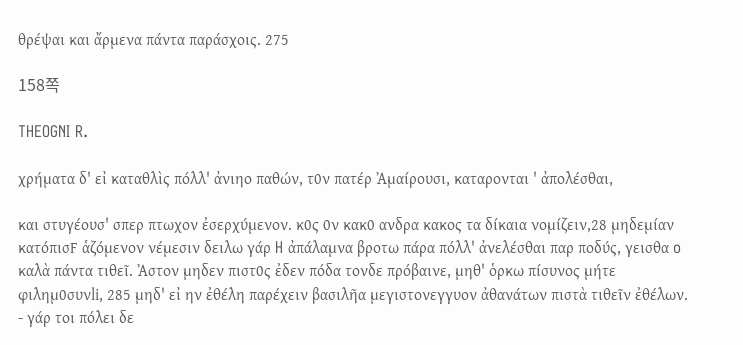θρέψαι και ἄρμενα πάντα παράσχοις. 275

158쪽

THEOGNI R.

χρήματα δ' εἰ καταθλὶς πόλλ' ἀνιηο παθών, τ0ν πατέρ Ἀμαίρουσι, καταρονται ' ἀπολέσθαι,

και στυγέουσ' σπερ πτωχον ἐσερχύμενον. κ0ς 0ν κακ0 ανδρα κακος τα δίκαια νομίζειν,28 μηδεμίαν κατόπισF ἁζόμενον νέμεσιν δειλω γάρ H ἀπάλαμνα βροτω πάρα πόλλ' ἀνελέσθαι παρ ποδύς, γεισθα o καλὰ πάντα τιθεῖ. Ἀστον μηδεν πιστ0ς ἐδεν πόδα τονδε πρόβαινε, μηθ' ὁρκω πίσυνος μήτε φιλημ0συνli, 285 μηδ' εἰ ην ἐθέλη παρέχειν βασιλῆα μεγιστονεγγυον ἀθανάτων πιστὰ τιθεῖν ἐθέλων. - γάρ τοι πόλει δε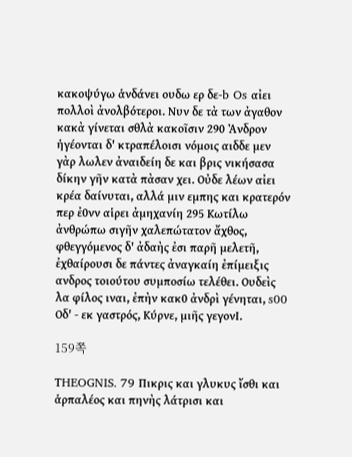κακοψύγω ἁνδάνει ουδω ερ δε-b Os αἰει πολλοὶ ἀνολβότεροι. Νυν δε τὰ των ἀγαθον κακὰ γίνεται σθλὰ κακοῖσιν 290 Ἀνδρον ἡγέονται δ' κτραπέλοισι νόμοις αιδδε μεν γὰρ λωλεν ἀναιδείη δε και βρις νικήσασα δίκην γῆν κατὰ πὰσαν χει. Οὐδε λέων αἰει κρέα δαίνυται, αλλά μιν εμπης και κρατερόν περ ἐ0νν αἱρει ἀμηχανίη 295 Κωτίλω ἀνθρώπω σιγῆν χαλεπώτατον ἄχθος, φθεγγόμενος δ' ἀδαὴς ἐσι παρῆ μελετῆ, ἐχθαίρουσι δε πάντες ἀναγκαίη ἐπίμειξις ανδρος τοιούτου συμποσίω τελέθει. Ουδεὶς λα φίλος ιναι, ἐπὴν κακ0 ἀνδρὶ γένηται, s00 Oδ' - εκ γαστρός, Κύρνε, μιῆς γεγονI.

159쪽

ΤHEOGNIS. 79 Πικρις και γλυκυς ἴσθι και ἁρπαλέος και πηνὴς λάτρισι και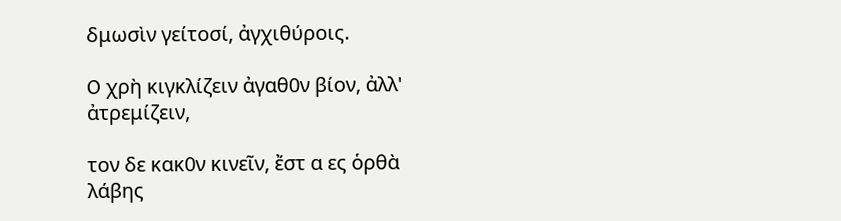δμωσὶν γείτοσί, ἀγχιθύροις.

O χρὴ κιγκλίζειν ἀγαθ0ν βίον, ἀλλ' ἀτρεμίζειν,

τον δε κακ0ν κινεῖν, ἔστ α ες ὁρθὰ λάβης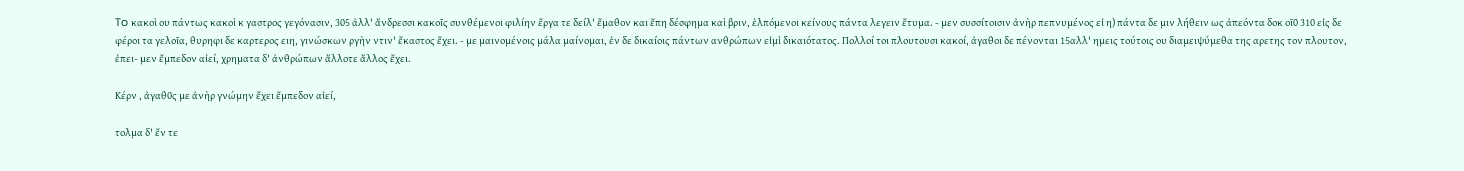To κακοὶ ου πάντως κακοὶ κ γαστρος γεγόνασιν, 305 ἀλλ' ἄνδρεσσι κακοῖς συνθέμενοι φιλίην ἔργα τε δείλ' ἔμαθον και ἔπη δέσφημα καὶ βριν, ἐλπόμενοι κείνους πάντα λεγειν ἔτυμα. - μεν συσσίτοισιν ἀνὴρ πεπνυμένος εἰ η) πάντα δε μιν λήθειν ως ἀπεόντα δοκ οῖ0 310 εἰς δε φέροι τα γελοῖα, θυρηφι δε καρτερος ειη, γινώσκων ργὴν ντιν' ἔκαστος ἔχει. - με μαινομένοις μάλα μαίνομαι, ἐν δε δικαίοις πάντων ανθρώπων εἰμὶ δικαιότατος. Πολλοί τοι πλουτουσι κακοί, ἀγαθοι δε πένονται 15αλλ' ημεις τούτοις ου διαμειψύμεθα της αρετης τον πλουτον, ἐπει- μεν ἔμπεδον αἰεί, χρηματα δ' ἀνθρώπων ἄλλοτε ἄλλος ἔχει.

Κέρν , ἀγαθ0ς με ἀνὴρ γνώμην ἔχει ἔμπεδον αἰεί,

τολμα δ' ἔν τε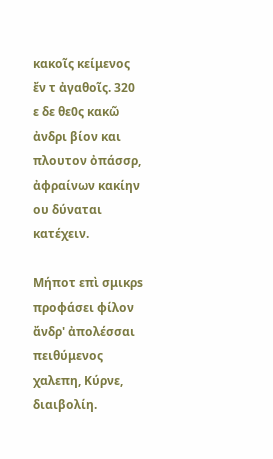κακοῖς κείμενος ἔν τ ἀγαθοῖς. 320 ε δε θε0ς κακῶ ἀνδρι βίον και πλουτον ὀπάσσρ, ἀφραίνων κακίην ου δύναται κατέχειν.

Μήποτ επὶ σμικρs προφάσει φίλον ἄνδρ' ἀπολέσσαι πειθύμενος χαλεπη, Κύρνε, διαιβολίη.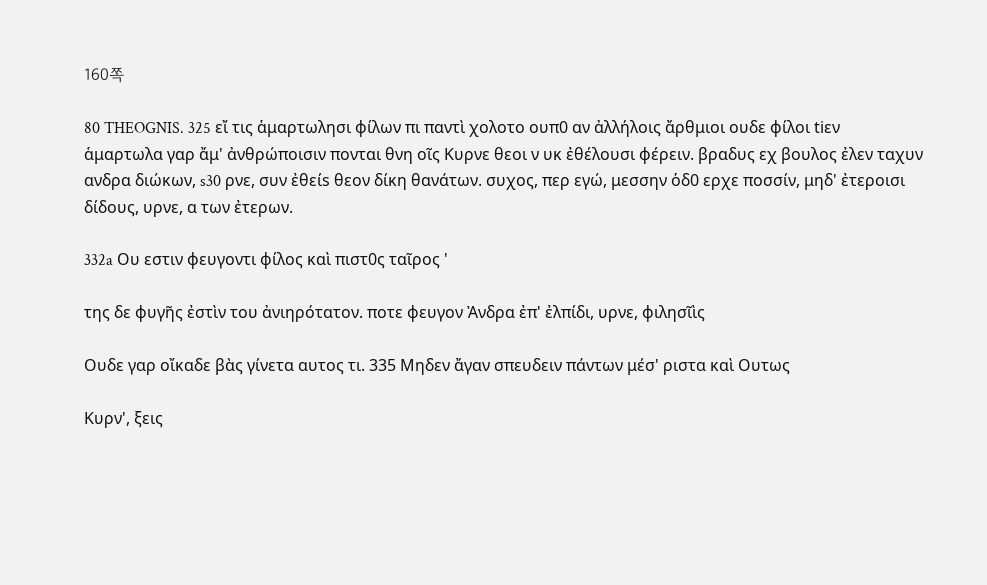160쪽

80 THEOGNIS. 325 εἴ τις ἁμαρτωλησι φίλων πι παντὶ χολοτο ουπ0 αν ἀλλήλοις ἄρθμιοι ουδε φίλοι tiεν ἁμαρτωλα γαρ ἄμ' ἀνθρώποισιν πονται θνη οῖς Κυρνε θεοι ν υκ ἐθέλουσι φέρειν. βραδυς εχ βουλος ἐλεν ταχυν ανδρα διώκων, s30 ρνε, συν ἐθείs θεον δίκη θανάτων. συχος, περ εγώ, μεσσην ὁδ0 ερχε ποσσίν, μηδ' ἐτεροισι δίδους, υρνε, α των ἐτερων.

332a Ου εστιν φευγοντι φίλος καὶ πιστ0ς ταῖρος '

της δε φυγῆς ἐστὶν του ἀνιηρότατον. ποτε φευγον Ἀνδρα ἐπ' ἐλπίδι, υρνε, φιλησῖὶς

Ουδε γαρ οἴκαδε βὰς γίνετα αυτος τι. 335 Μηδεν ἄγαν σπευδειν πάντων μέσ' ριστα καὶ Ουτως

Κυρν', ξεις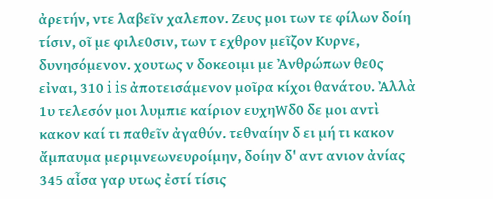ἀρετήν, ντε λαβεῖν χαλεπον. Ζευς μοι των τε φίλων δοίη τίσιν, οῖ με φιλε0σιν, των τ εχθρον μεῖζον Κυρνε, δυνησόμενον. χουτως ν δοκεοιμι με Ἀνθρώπων θε0ς εἰναι, 310 i is ἀποτεισάμενον μοῖρα κίχοι θανάτου. Ἀλλὰ 1υ τελεσόν μοι λυμπιε καίριον ευχηWδ0 δε μοι αντὶ κακον καί τι παθεῖν ἀγαθύν. τεθναίην δ ει μή τι κακον ἄμπαυμα μεριμνεωνευροίμην, δοίην δ' αντ ανιον ἀνίας 345 αἶσα γαρ υτως ἐστί τίσις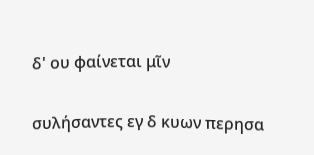δ' ου φαίνεται μῖν

συλήσαντες εγ δ κυων περησα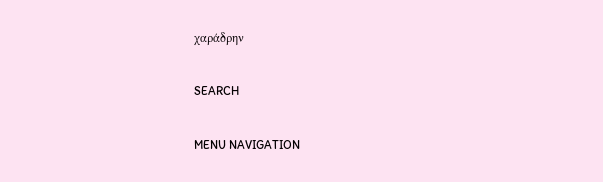χαράδρην

SEARCH

MENU NAVIGATION